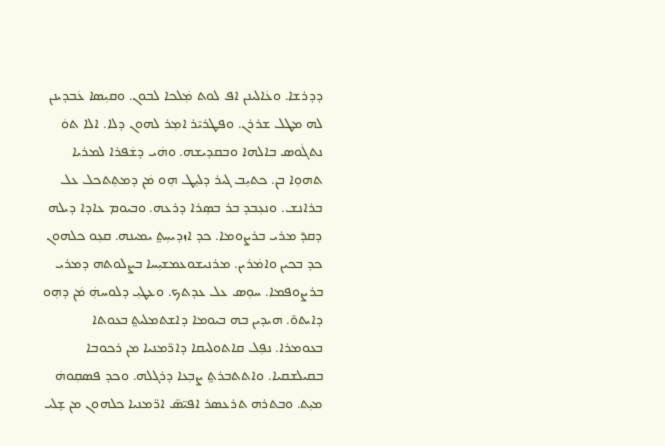ܕܕܪܫܐ. ܘܥܿܐܠܝܢܢ ܐܦ ܠܘܬ ܡܲܠܟܐ ܠܒܘܢ. ܘܩܝܼܣܐ ܥܿܒܕܝܢܢ ܠܗ ܡܛܠ ܫܪܪܢ. ܘܦܛܪܝ̄ܪ ܐܡܼܪ ܠܗܘܢ ܕܠܐ. ܐܠܐ ܬܘܿ ܢܬܓܿܘܣ ܒܐܠܗܐ ܘܒܩܕܝܫܗ. ܘܗܿܝ ܕܫܿܦܪܐ ܠܡܪܝܐ ܬܗܘܼܐ ܒܢ. ܟܬܝܼܒ ܓܝܪ ܕܠܝܼܛ ܗܼܘ ܡܿܢ ܕܡܬܼܬܟܠ ܥܠ ܒܪܐܢܫ. ܘܢܥܼܒܕ ܒܪ ܒܣܼܪܐ ܕܪܥܗ. ܘܒܝܘܡ ܥܐܕܐ ܕܝܠܗ ܕܩܕ̄ ܡܪܝ ܒܪܨܘܡܐ. ܟܕ ܐܙܕܝܚܼܬ݀ ܝܡܝܢܗ. ܩܥܼܘ ܟܠܗܘܢ ܟܕ ܒܟܝܢ ܘܐܡܿܪܝܢ. ܡܪܢܝܫܘܥܡܫܝܼܚܐ ܒܨܠܘܬܗ ܕܡܪܝ ܒܪܨܘܦܡܐ. ܚܘܼܣ ܥܠ ܥܕܬܟ. ܘܥܛܝܼ ܕܠܘܚܗܲ ܡܿܢ ܕܗܼܘ ܕܐܝܬܘ̄. ܗܝܕܝܢ ܒܗ ܒܝܘܡܐ ܕܐܫܬܡܠܝܬ݀ ܒܥܘܬܐ ܒܥܘܡܪܐ. ܢܦܼܠ ܩܐܬܘܠܝܩܐ ܕܐܪ̈ܡܢܝܐ ܡܢ ܪܟܘܒܐ ܒܩܝܠܫܩܝܐ. ܘܐܬܬܒܪܬ݀ ܨܒܼܥܐ ܕܪܓܠܗ. ܘܟܕ ܦܣܩܼܘܗܿ ܡܝܼܬ. ܘܒܬܪܗ ܬܪܥܣܪ ܐܦܝ̈ܣ̄ ܐܪ̈ܡܢܝܐ ܟܠܗܘܢ ܡܢ ܫܸܠܝ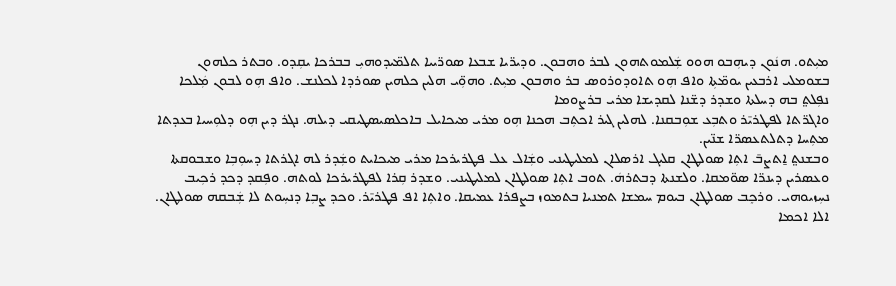ܡܝܼܬܘ. ܗܢܿܘܢ ܕܝܗܼܒܘ ܗܘܘ ܫܲܠܡܘܬܗܘܢ ܠܒܪ ܘܗܒܘܢ. ܘܕܝܪ̈ܝܐ ܫܒܥܐ ܣܘܪ̈ܝܝܐ ܬܠܡ̈ܝܕܘܗܝܼ ܒܒܪܟܐ ܝܩܼܕܘ. ܘܒܬܪ ܟܠܗܘܢ ܒܫܘܡܠܝ ܐܪܒܥܝܢ ܝܘܡ̈ܬܼܐ ܘܐܦ ܗܼܘ ܬܐܘܕܘܪܘܣ ܒܪ ܘܗܒܘܢ ܡܝܼܬ. ܘܗܘܼ̈ܝ ܗܠܝܢ ܟܠܗܝܢ ܣܘܪܕܐ ܠܟܠܢܫ. ܘܐܦ ܗܼܘ ܠܒܘܢ ܡܲܠܟܐ ܢܦܼܠܬ݀ ܒܗ ܕܚܠܬܐ ܘܫܕܪ ܕܫ̈ܢܐ ܠܩܕܝܫܐ ܡܪܝ ܒܪܨܘܡܐ
ܘܐܓܪ̈ܬܐ ܠܦܛܪܝ̄ܪ ܘܬܒܼܥ ܫܘܼܒܩܢܐ. ܠܗܠܝܢ ܓܝܪ ܐܟܬܼܒ ܗܟܢܐ ܗܼܘ ܡܪܝ ܡܝܟܐܝܠ ܒܐܟܠܣܝܣܛܝܩܝ ܕܝܠܗ. ܢܓܪ ܕܝܢ ܗܼܘ ܕܠܘܼܚܝܐ ܒܥܕܬܐ ܡܬܼܚܐ ܕܬܠܬܥܣܪ̈ܐ ܫܢ̈ܝܢ.
ܘܒܫܢܬ݀ ܐ̱ܬܨܒ̄ ܐܬܼܐ ܣܘܠܛܐܢ ܩܠܝܓ ܐܪܣܠܐܢ ܠܡܠܝܛܝܢܝ ܘܫܲܐܠ ܥܠ ܦܛܪܝܪܟܐ ܡܪܝ ܡܝܟܐܝܬ ܘܫܲܕܪ ܠܗ ܐܓܪܬܐ ܕܚܘܼܒܼܐ ܘܫܒܘܩܬܐ ܘܥܣܪܝܢ ܕܝܢܪ̈ܐ ܣܘ̈ܡܩܐ. ܘܠܫܢܬܐ ܕܒܬܪܗܿ. ܬܘܒ ܐܬܼܐ ܣܘܠܛܐܢ ܠܡܠܝܛܝܢܝ. ܘܫܕܪ ܩܼܪܐ ܠܦܛܪܝܪܟܐ ܠܘܬܗ. ܘܦܼܩܕ ܕܟܕ ܪܟܼܝܒ ܢܚܼܙܝܘܗܝ. ܘܪܟܸܒ ܣܘܠܛܐܢ ܒܝܘܡ ܚܡܫܐ ܬܡܢܝܐ ܒܬܡܘܙ ܒܨܦܪܐ ܥܡܝܩܐ. ܘܐܬܼܐ ܐܦ ܦܛܪܝ̄ܪ. ܘܟܕ ܨܒܼܐ ܕܢܚܼܘܬ ܠܐ ܫܲܒܩܗ ܣܘܠܛܐܢ. ܐܠܐ ܐܟܡܐ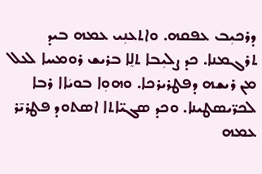ܕܪܟܝܼܒ ܥܦܩܗ. ܘܐܬܥܢܼܝ ܥܡܗ ܒܝܕ ܬܪܓܡܢܐ. ܟܕ ܨܠܝܼܒܐ ܬܠܸܐ ܒܪܝܫ ܪܘܡܚܐ ܠܥܠ ܡܢ ܪܝܫܗ ܕܦܛܪܝܪܟܐ. ܘܗܘܼܐ ܒܘܝܿܐܐ ܪܒܐ ܠܟܪ̈ܝܣܛܝܢܐ. ܘܟܕ ܣܓܝ̈ܐܬܐ ܐܣܬܘܕ ܦܛܪܝ̄ܪ ܥܡܗ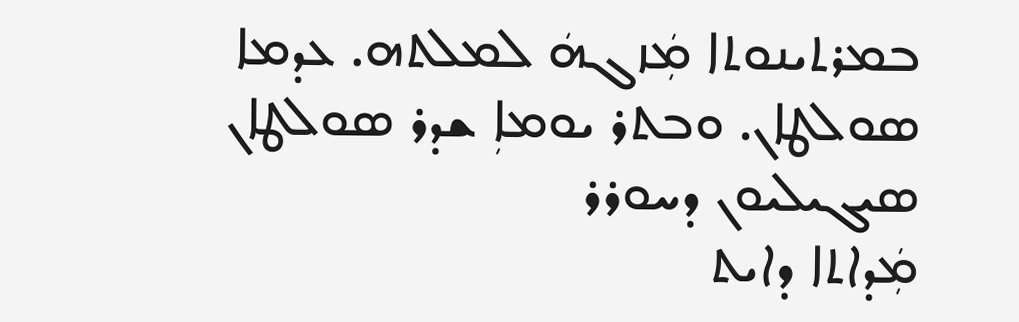ܒܡܪܬܝܢܘܬܐ ܡܲܙܓܗܿ ܠܡܠܬܗ. ܥܕܡܐ ܣܘܠܛܐܢ. ܘܒܬܪ ܝܘܡܐܼ ܫܕܪ ܣܘܠܛܐܢ ܣܝܓܝܠܝܘܢ ܕܚܘܪܪ
ܡܲܕܐܬܐ ܕܐܝܬ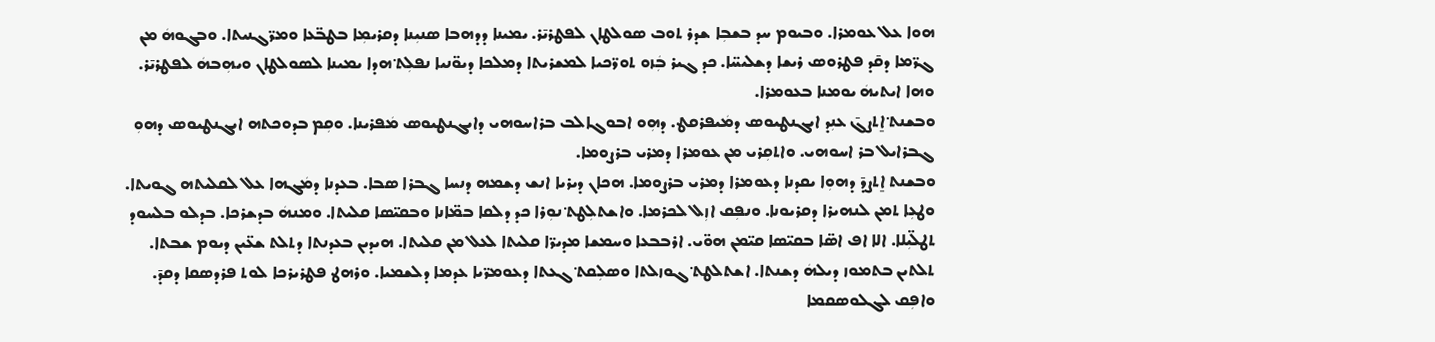ܗܘܐ ܥܠ ܥܘܡܪܐ. ܘܒܝܘܡ ܚܕ ܒܫܒܼܐ ܫܕܪ ܬܘܒ ܣܘܠܛܐܢ ܠܦܛܪܝ̄ܪ. ܝܡܝܢܐ ܕܕܗܒܐ ܣܢܝܼܢܐ ܕܩܪܝܡܼܐ ܒܛܒ̈ܥܐ ܘܡܪ̈ܓܢܝܬܐ. ܘܒܓܘܗܿ ܡܢ ܓܪ̈ܡܐ ܕܩ̄ܕ ܦܛܪܘܣ ܪܝܫܐ ܕܫܠܝܚ̈ܐ. ܟܕ ܓܝܪ ܒܲܙܘ ܬܘܪ̈ܟܝܐ ܠܡܫܪܝܬܐ ܕܡܠܟܐ ܕܝܘ̈ܢܝܐ ܢܦܠܼܬ݀ ܗܕܐ ܝܡܝܢܐ ܠܣܘܠܛܐܢ ܘܝܗܼܒܗܿ ܠܦܛܪܝ̄ܪ. ܘܗܐ ܐܝܬܝܗܿ ܝܘܡܢܐ ܒܥܘܡܪܐ.
ܘܒܫܢܬ݀ ܐ̱ܬܨܓ̄ ܥܢܼܕ ܐܝܓܢܛܝܘܣ ܕܡܿܝܦܪܩܛ. ܕܗܼܘ ܐܒܘܓܐܠܒ ܒܪܐܚܘܗܝ ܕܐܝܓܢܛܝܘܣ ܡܿܦܪܝܢܐ. ܘܩܼܡ ܒܕܘܟܬܗ ܐܝܓܢܛܝܘܣ ܕܗܘܼ ܓܒܪܐܝܠ ܒܪ ܐܚܘܗܝ. ܘܐܬܩܼܪܝ ܡܢ ܥܘܡܪܐ ܕܡܪܝ ܒܪܨܘܡܐ.
ܘܒܫܢܬ ܐ̱ܬܨܕ̄ ܕܗܘܼܐ ܝܩܕܢܐ ܕܥܘܡܪܐ ܕܡܪܝ ܒܪܨܘܡܐ. ܗܟܐܢ ܕܝܪܝܐ ܐܢܫ ܕܫܡܗ ܕܢܚܐ ܓܒܪܐ ܣܒܐ. ܒܥܕܢܐ ܕܡܿܓܗܐ ܥܠ ܠܩܠܝܬܗ ܓܘܝܬܐ. ܘܛܥܼܐ ܬܡܢ ܠܢܗܝܪܐ ܕܩܪܝܘܢܐ. ܘܢܦܼܩ ܐܙܼܠ ܠܟܪܡܐ. ܘܐܫܬܠܼܛܬ݀ ܢܘܼܪܐ ܟܕ ܕܠܩܐ ܒܡ̈ܐܢܐ ܘܒܩܝ̈ܣܐ ܩܠܝܬܐ. ܘܡܢܗܿ ܒܕܫܪܟܐ. ܒܕܠܘ ܒܠܚܘܕ ܬܛܠ̈ܝܼܠܐ. ܐܠܐ ܐܦ ܐܣ̈ܐ ܒܩܝ̈ܣܐ ܩܝ̈ܡܢ ܗܘ̈ܝ. ܐܪܒܒܥܐ ܘܚܡܫܐ ܡܕܝܪ̈ܐ ܩܠܝܬܐ ܠܥܠ ܡܢ ܩܠܝܬܐ. ܗܝܕܝܢ ܒܥܕܢܬܐ ܕܬܠܬ ܫܥ̈ܝܢ ܕܝܘܡ ܫܒܬܐ. ܬܠܬܝܢ ܒܬܡܘܙ ܕܝܠܗܿ ܕܫܢܬܐ. ܐܫܬܠܛܬ݀ ܓܘܙܠܬܐ ܘܣܠܼܩܬ݀ ܓܥܬܐ ܕܥܘܡܪ̈ܝܐ ܥܕܡܐ ܕܠܫܡܝܐ. ܘܪܗܛ ܦܛܪܝܪܟܐ ܠܘܬ ܦܪܕܣܩܐ ܕܩܕ̄. ܘܐܦܼܩ ܠܓܠܘܣܩܡܐ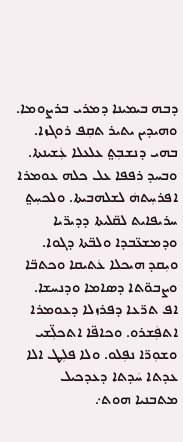ܕܒܗ ܒܝܡܝܢܐ ܕܡܪܝ ܒܪܨܘܡܐ.
ܘܗܝܕܝܢ ܝܬܝܪ ܬܩܼܦ ܪܘܓܙܐ. ܒܗܝ ܕܢܫܒܼܬ݀ ܥܠܥܠܐ ܥܲܫܝܢܬܐ. ܘܒܚܕ ܪܦܦܐ ܥܠ ܟܠܗ ܥܘܡܪܐ ܐܦܪܚܼܬܗܿ ܠܫܠܗܒܝܬܐ. ܘܠܟܚܼܬ݀ ܚܪܝܦܐܝܬ ܠܩ̈ܠܝܬܐ ܕܕܝܪ̈ܝܐ ܘܕܡܫܥ̈ܒܕܐ ܘܠܒ̈ܬܐ ܕܓܘܐ. ܘܝܼܩܕ ܗܝܟܠܐ ܥܿܬܝܩܐ ܘܟܬܒ̈ܐ ܘܨܒܘ̈ܬܐ ܕܣܐܡܐ ܘܕܢܚܫܐ. ܐܦ ܬܪ̈ܥܐ ܕܦܪܙܠܐ ܕܥܘܡܪܐ ܐܬܦܲܫܪܘ. ܘܟܐܦ̈ܐ ܐܬܟܠܼ̈ܫܝ ܘܫܘܼܪ̈ܐ ܢܦܼܠܘ. ܘܠܐ ܦܠܼܛ ܐܠܐ ܥܕܬܐ ܚܿܕܬܐ ܕܥܕܟܝܠ ܡܬܒܢܝܐ ܗܘܬ܇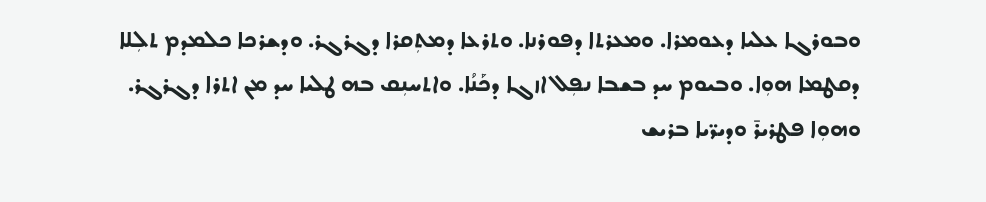ܘܒܘܪܓܐ ܥܠܝܐ ܕܥܘܡܪܐ. ܘܡܥܪܬܐ ܕܦܘܪܢܐ. ܘܬܪܥܐ ܕܡܬܼܩܪܐ ܕܓܪܓܪ. ܘܕܫܪܟܐ ܟܠܡܕܡ ܬܠܼܠܐ ܕܩܛܡܐ ܗܘܼܐ. ܘܒܝܘܡ ܚܕ ܒܫܒܐ ܢܦܼܠ ܐܙܓܐ ܕܟܰܢܳܐ. ܘܐܬܚܢܼܩ ܒܗ ܛܠܝܐ ܚܕ ܡܢ ܐܬܪܐ ܕܓܪܓܪ. ܘܗܘܼܐ ܦܛܪܝܪ̄ ܘܕܝܪ̈ܝܐ ܒܪܝܫ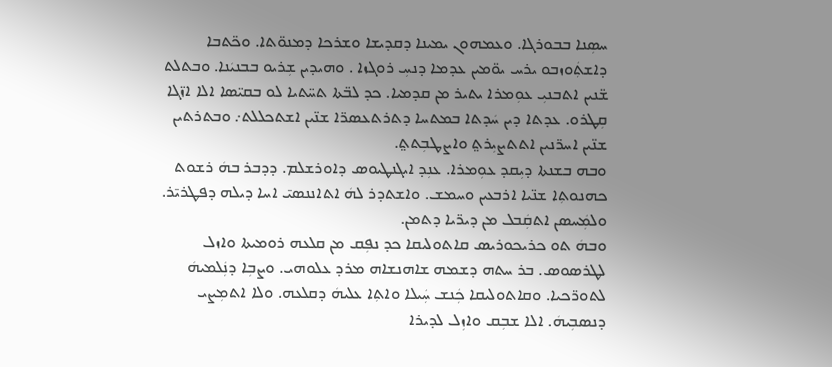ܚܣܼܢܐ ܒܒܘܪܓܐ. ܘܥܡܗܘܢ ܝܡܝܢܐ ܕܩܕܝܫܐ ܘܫܪܟܐ ܕܡܢܘ̈ܬܐ. ܘܟ̈ܬܒܐ ܕܐܫܬܲܘܙܒܘ ܝܪܚ ܝܘ̈ܡܝܢ ܥܕܡܐ ܕܢܚܼ ܪܘܓܙܐ . ܘܗܝܕܝܢ ܫܼܪܝܘ ܒܒܢܝܿܢܐ. ܘܒܬܠܬ ܫ̈ܢܝܢ ܐܬܒܢܝܼ ܥܘܼܡܪܐ ܝܬܝܪ ܡܢ ܩܕܡܝܐ. ܟܕ ܠܒ̈ܬܐ ܬܚ̈ܬܝܐ ܠܘ ܒܩܝ̈ܣܐ ܐܠܐ ܐܙ̈ܓܐ ܩܼܛܪܘ. ܥܕܬܐ ܕܝܢ ܚܿܕܬܐ ܒܡܬܚܐ ܕܬܪܬܥܣܪ̈ܐ ܫܢ̈ܝܢ ܐܫܬܟܠܠܬ܇ ܘܒܬܪܬܝܢ ܫܢ̈ܝܢ ܐܚܪ̈ܢܝܢ ܐܬܬܨܝܼܪܬ݀ ܘܐܨܛܒܼܬܬ݀.
ܘܒܗ ܒܫܢܬܐ ܕܝܼܩܕ ܥܘܼܡܪܐ. ܥܢܼܕ ܐܝܓܢܛܝܘܣ ܕܐܘܪܫܠܡ. ܕܕܒܪ ܒܗܿ ܪܫܘܬ ܟܗܢܘܬܼܐ ܫܢ̈ܝܐ ܐܪܒܥܝܢ ܘܚܡܫ. ܘܐܫܬܕܪ ܠܗܿ ܐܬܐܢܢܣܝ̄ ܐܚܐ ܕܝܠܗ ܕܦܛܪܝ̄ܪ. ܘܠܡܲܚܣܢ ܐܬܩܲܒܠ ܡܢ ܕܝܪ̈ܝܐ ܕܬܡܢ.
ܘܒܗܿ ܬܘ ܟܪܝܟܘܪܝܣ ܩܐܬܘܠܝܩܐ ܟܕ ܢܦܼܩ ܡܢ ܩܠܥܗ ܪܘܡܝܬܐ ܘܐܙܠ ܠܛܪܣܘܣ. ܒܪ ܚܬܗ ܕܫܡܗ ܫܐܗܢܫܐܗ ܡܪܕ ܥܠܘܗܝ. ܘܨܒܼܐ ܕܢܲܠܡܝܗܿ ܠܬܘܪ̈ܟܝܐ. ܘܩܐܬܘܠܝܩܐ ܟܲܢܫ ܚܲܝܠܐ ܘܐܬܼܐ ܥܠܝܗܿ ܕܩܠܥܗ. ܘܠܐ ܐܬܡܼܨܝ ܕܢܣܒܼܝܗܿ. ܐܠܐ ܫܒܼܩ ܘܐܙܼܠ ܠܕܝܪܐ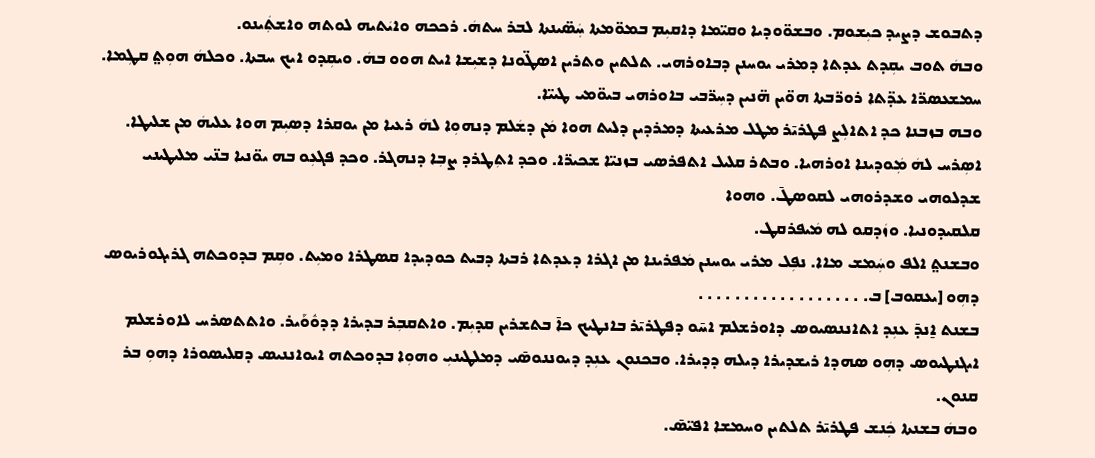ܕܬܒܘܫ ܕܨܝܕ ܟܝܼܫܘܡ. ܘܒܫܘ̈ܘܕܝܐ ܘܩܝ̈ܡܐ ܕܐܩܝܼܡ ܒܡܘ̈ܡܬܐ ܚܲܣ̈ܝܢܬܐ ܠܒܪ ܚܬܗܿ. ܪܟܟܗ ܘܐܝܿܬܝܗ ܠܘܬܗ ܘܐܫܬܲܝܢܘ.
ܘܒܗܿ ܬܘܒ ܝܩܼܕܬ ܥܕܬܐ ܕܡܪܝ ܝܘܚܢܢ ܕܒܐܘܪܗܝ. ܬܠܬܝܢ ܘܬܪܝܢ ܐܣܛ̈ܘܢܐ ܕܫܝܼܫܐ ܐܝܬ ܗܘܘ ܒܗܿ. ܘܝܩܼܕܘ ܐܝܟ ܚܒܬܐ. ܘܟܠܗܿ ܗܘܼܬ݀ ܩܛܼܡܐ. ܚܡܫܥܣܪ̈ܐ ܥܕ̈ܬܐ ܪܘܪ̈ܒܬܐ ܗܘ̈ܝܢ ܗ̈ܢܝܢ ܕܚܼܪ̈ܒܝ ܒܐܘܪܗܝ ܒܝܘ̈ܡܝ ܛܝܝ̈ܐ.
ܘܒܗ ܒܙܒܢܐ ܟܕ ܐܬܐܠܼܨ ܦܛܪܝ̄ܪ ܡܛܠ ܡܪܥܝܬܐ ܕܡܪܕܝܢ ܕܠܝܬ ܗܘܐ ܡܿܢ ܕܫܿܠܡ ܕܢܗܘܼܐ ܠܗܿ ܪܥܝܐ ܡܢ ܝܘܩܪܐ ܕܣܝܼܡ ܗܘܐ ܥܠܝܗܿ ܡܢ ܫܠܝܛܐ. ܐܣܼܪܚ ܠܗܿ ܡܲܘܕܝܢܐ ܐܘܪܗܝܐ. ܘܒܬܪ ܩܠܝܠ ܐܬܦܪܣܝ ܒܙܢܝ̈ܐ ܫܟܝܪ̈ܐ. ܘܟܕ ܐܬܼܛܪܕ ܨܒܼܐ ܕܢܗܓܪ. ܘܟܕ ܦܓܥܼܘ ܒܗ ܝܘ̈ܢܝܐ ܒܢ̈ܝ ܡܠܝܛܝܢܝ ܫܕܠܘܗܝ ܘܫܕܪܘܗܝ ܠܩܘܣܛ̄. ܘܗܘܐ
ܩܠܩܝܕܘܢܝܐ. ܘܙܿܕܩܘ ܠܗ ܡܿܝܦܪܩܛ.
ܘܒܫܢܬ݀ ܐܠܦ ܘܚܲܡܫ ܡܐܐ. ܢܦܼܠ ܡܪܝ ܝܘܚܢܢ ܡܿܦܪܝܢܐ ܡܢ ܐܓܪܐ ܕܥܕܬܐ ܪܒܬܐ ܕܒܝܬ ܟܘܕܝܕܐ ܩܣܛܪܐ ܘܡܝܼܬ. ܘܩܼܡ ܒܕܘܟܬܗ ܓܪܝܓܘܪܝܘܣ ܕܗܼܘ [ܝܥܩܘܒ] ܒ. . . . . . . . . . . . . . . . . . .
ܒܫܢܬ ܐ̱ܢܕ̄ ܥܢܼܕ ܐܬܐܢܢܣܝܘܣ ܕܐܘܪܫܠܡ ܐܚ̄ܘ ܕܦܛܪܝ̄ܪ ܒܐܢܛܝܟ ܟܐ̄ ܒܬܫܪܝܢ ܩܕܝܼܡ. ܘܐܬܩܒܼܪ ܒܕܝܪܐ ܕܕܘܽܘܰܝܪ. ܘܐܬܬܣܪܚ ܠܐܘܪܫܠܡ ܐܝܓܢܛܝܘܣ ܕܗܼܘ ܣܗܕܐ ܪܝܫܕܝܪܐ ܕܝܠܗ ܕܕܝܪܐ. ܘܒܟܢܘܢ ܥܢܼܕ ܕܝܘܢܢܘܣ̄ܝ ܕܡܠܛܝܢܝܼ ܘܗܘܼܐ ܒܕܘܟܬܗ ܐܝܘܐܢܢܝܣ ܕܩܠܝܣܘܪܐ ܕܗܘܼ ܒܪ ܩܢܘܢ.
ܘܒܗܿ ܒܫܢܬܐ ܟܲܢܫ ܦܛܪܝ̄ܪ ܬܠܬܝܢ ܘܚܡܫܐ ܐܦܝ̈ܣ̄.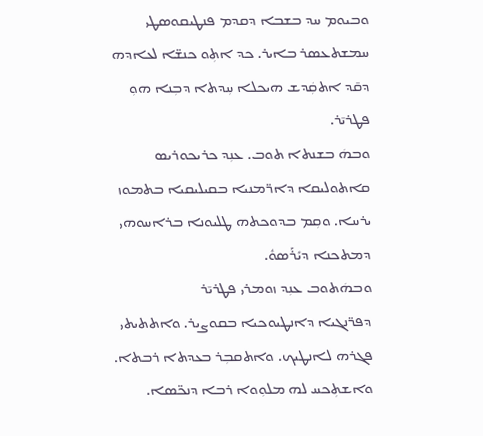ܘܒܝܘܡ ܚܕ ܒܫܒܐ ܕܩܕܡ ܦܢܛܝܩܘܣܛܝ ܚܡܫܬܥܣܪ ܒܐܝܪ. ܟܕ ܐܬܼܘ ܟܢܫ̈ܐ ܠܥܐܕܗ ܕܩ̄ܕ ܐܬܩܲܕܫ ܗܝܟܠܐ ܚܼܕܬܐ ܕܒܼܢܐ ܗܘܼ ܦܛܪܝ̄ܪ.
ܘܒܗܿ ܒܫܢܬܐ ܬܘܒ. ܥܢܼܕ ܟܪܝܟܘܪܝܣ ܩܐܬܘܠܝܩܐ ܕܐܪ̈ܡܢܝܐ ܒܩܝܠܝܩܝܐ ܒܬܡܘܙ ܝܪܚܐ. ܘܩܼܡ ܒܕܘܟܬܗ ܛܠܝܘܢܐ ܒܪܐܚܘܗܝ ܕܡܬܟܢܐ ܕܝܺܪܰܣܘܽ.
ܘܒܗܿܬܘܒ ܥܢܼܕ ܙܘܡܪܝ ܦܛܪܝ̄ܪ
ܕܦܪ̈ܢܓܝܐ ܕܐܢܛܝܘܟܝܐ ܒܩܘܨܝܪ. ܘܐܬܬܝܬܝ ܦܓܪܗ ܠܐܢܛܝܟ. ܘܐܬܩܒܼܪ ܒܥܕܬܐ ܪܒܬܐ. ܘܐܫܬܼܟܚ ܠܗ ܡܠܘܼܘܐ ܪܒܐ ܕܢܟ̈ܣܐ.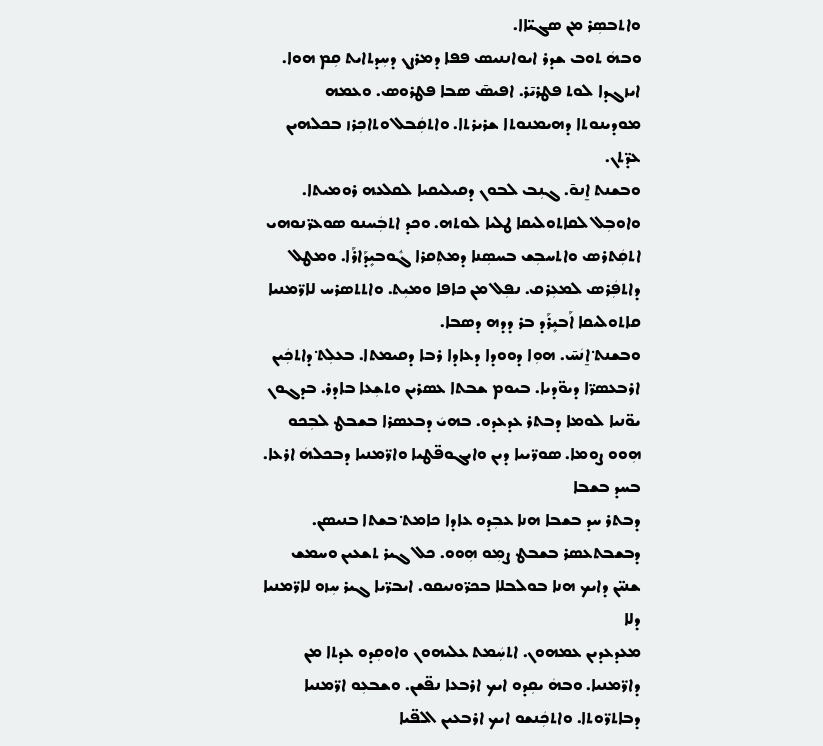ܘܐܬܒܣܼܪ ܡܢ ܣܓܝ̈ܐܐ.
ܘܒܗܿ ܬܘܒ ܫܕܪ ܐܝܘܐܢܢܝܣ ܦܦܐ ܕܡܪܨܢ ܕܚܼܕܬܐܝܬ ܩܼܡ ܗܘܐ. ܐܝܙܓܕܐ ܠܘܬ ܦܛܪܝ̄ܪ. ܐܦܝܣ̄ ܣܒܐ ܦܛܪܘܣ. ܘܥܡܗ ܡܘܕܝܢܘܬܐ ܕܗܝܡܢܘܬܐ ܫܪܝܪܬܐ. ܘܐܬܩܲܒܠ ܘܬܐܟܼܪܙ ܒܟܠܗܝܢ ܥܕ̈ܬܢ.
ܘܒܫܢܬ ܐ̱ܢܘ̄. ܓܢܼܒ ܠܒܘܢ ܕܩܝܠܝܩܝܐ ܠܩܠܥܗ ܪܘܡܝܬܐ. ܘܐܘܒܼܠ ܠܩܐܬܘܠܝܩܐ ܛܠܝܐ ܠܘܬܗ. ܘܟܕ ܐܬܒܲܚܢܘ ܣܘܥܪ̈ܢܘܗܝ ܐܬܩܲܬܪܣ ܘܐܬܚܒܼܫ ܒܚܣܼܢܐ ܕܡܬܼܩܪܐ ܓܽܘܒܝܻܕܰܐܪܰܐ. ܘܡܛܠ ܕܐܬܦܲܪܣ ܠܡܥܼܪܩ. ܢܦܼܠ ܡܢ ܟܐܦܐ ܘܡܝܼܬ. ܘܐܬܬܣܪܚ ܠܐܪ̈ܡܢܝܐ ܩܐܬܘܠܝܩܐ ܐܰܒܝܻܪܰܕ ܒܪ ܕܕܗ ܕܣܒܐ.
ܘܒܫܢܬ݀ ܐ̱ܢܿܚ̄. ܗܘܼܐ ܕܘܘܕܐ ܕܥܐܕܐ ܪܒܐ ܕܩܝܡܬܐ. ܒܥܠܼܬ݀ ܕܐܬܟܲܝܢ ܐܪܒܥܣܪ̈ܐ ܕܝܘ̈ܕܝܐ. ܒܝܘܡ ܫܒܬܐ ܥܣܪܝܢ ܘܬܫܼܥܐ ܒܐܕܪ. ܒܕܓܘܢ ܝܘ̈ܢܝܐ ܠܘܡܐ ܕܒܬܪ ܥܕܥܕܘ. ܒܗܝܿ ܕܒܥܣܪܐ ܒܫܒܛ ܠܒܼܟܘ ܗܼܘܘ ܨܘܡܐ. ܣܘܪ̈ܝܝܐ ܕܝܢ ܘܐܝܓܘܦ̈ܛܝܐ ܘܐܪ̈ܡܢܝܐ ܕܒܟܠܗܿ ܐܪܥܐ. ܒܚܕ ܒܫܒܐ
ܕܒܬܪ ܚܕ ܒܫܒܐ ܗܢܐ ܥܒܼܕܘ ܥܐܕܐ ܟܐܡܬ݀ ܒܫܬܐ ܒܢܝܣܢ. ܕܒܫܒܬܥܣܪ ܒܫܒܛ ܨܡܼܘ ܗܼܘܘ. ܟܠ ܓܝܪ ܬܫܥܝܢ ܘܚܡܫ ܫܢܝ̈ܢ ܕܐܝܟ ܗܢܐ ܒܘܠܒܠܐ ܒܟܪ̈ܘܢܝܩܘ. ܐܝܒܪ̈ܝܐ ܓܝܪ ܚܼܙܘ ܠܐܪ̈ܡܢܝܐ ܕܠܐ
ܡܥܕܥܕܝܢ ܥܡܗܘܢ. ܐܬܚܲܡܬ ܥܠܝܗܘܢ ܘܐܘܩܼܕܘ ܥܕܬܐ ܡܢ ܕܐܪ̈ܡܢܝܐ. ܘܒܗܿ ܝܩܼܕܘ ܐܝܟ ܐܪܒܥܐ ܢܦ̈ܫܢ. ܘܫܒܥܼܘ ܐܪ̈ܡܢܝܐ ܕܒܐܬܪ̈ܘܬܐ. ܘܐܬܟܲܢܫܘ ܐܝܟ ܐܪܒܥܝܢ ܐܠܦ̈ܝܐ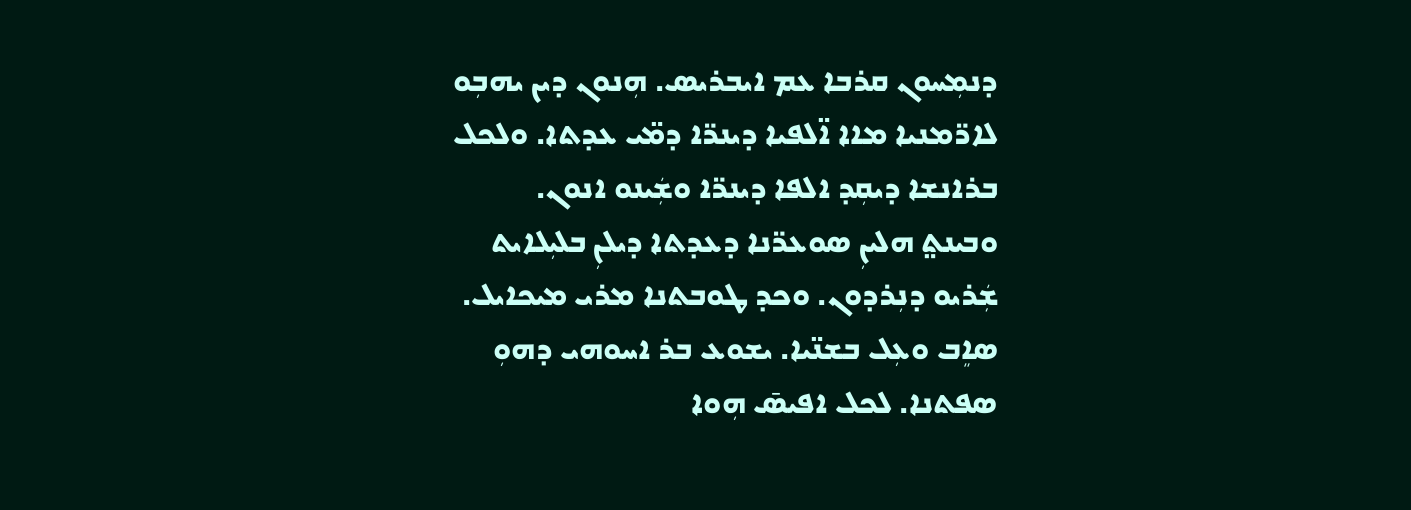ܕܢܡܼܚܘܢ ܩܪܒܐ ܥܡ ܐܝܒܪܝܣ. ܗܼܢܘܢ ܕܝܢ ܝܗܒܼܘ ܠܐܪ̈ܡܢܝܐ ܡܐܐ ܐ̈ܠܦܝܐ ܕܝܢܪ̈ܐ ܕܡ̈ܝ ܥܕܬܐ. ܘܠܟܠ ܒܪܐܢܫܐ ܕܝܩܼܕ ܐܠܦܐ ܕܝܢܪ̈ܐ ܘܫܲܝܢܘ ܐܢܘܢ.
ܘܒܝܢܬ݀ ܗܠܝܢܼ ܣܘܥܪ̈ܢܐ ܕܥܕܬܐ ܕܝܠܢܼ ܒܠܝܼܠܐܝܬ ܫܲܪܝܘ ܕܢܼܪܕܘܢ. ܘܟܕ ܛܘܒܬܢܐ ܡܪܝ ܡܝܟܐܝܠ. ܣܐܸܒ ܘܥܼܠ ܒܫܢ̈ܝܐ. ܝܫܘܥ ܒܪ ܐܚܘܗܝ ܕܗܘܼ ܣܦܬܢܐ. ܠܟܠ ܐܦܝܣ̄ ܗܼܘܐ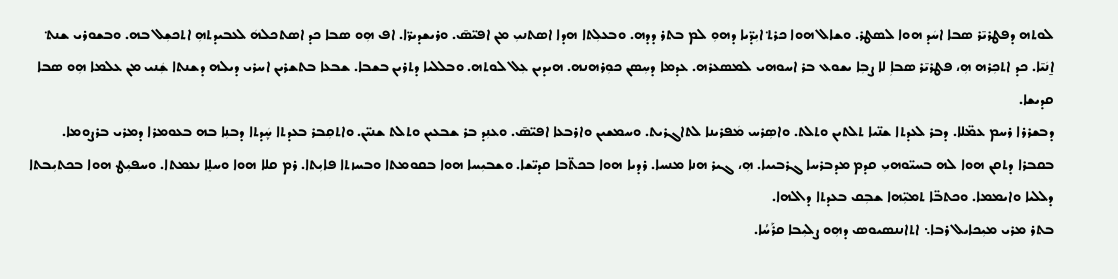ܠܘܬܗ ܕܦܛܪܝ̄ܪ ܣܒܐ ܐܚܿܕ ܗܘܐ ܠܣܛܪ. ܘܫܐܠ ܗܘܐ ܟܪܬ݀ ܐܝܼܕ̈ܝܐ ܕܗܘܼ ܠܡ ܒܬܪ ܕܕܗ. ܘܒܥܠܼܬܐ ܗܕܐ ܐܣܬܢܝܼ ܡܢ ܐܦܝ̈ܣ̄. ܘܪܝܫܕܝܪ̈ܐ. ܐܦ ܗܼܘ ܣܒܐ ܟܕ ܐܣܬܟܠܗܿ ܠܥܒܝܕܬܗܼ ܐܬܟܫܼܠ ܒܗ. ܘܒܫܘܪܝ ܫܢܬ݀ ܐ̱ܢܿܝ̄ܐ. ܟܕ ܐܬܟܼܪܗ ܗܼ، ܦܛܪܝ̄ܪ ܣܒܐܼ ܠܐ ܨܒܼܐ ܝܫܘܥ ܒܪ ܐܚܘܗܝ ܠܡܣܥܪܗ. ܥܕܡܐ ܕܚܼܣܢ ܟܘܼܪܗܢܗ. ܗܝܕܝܢ ܥܼܠ ܠܘܬܗ. ܘܒܠܠܝܐ ܕܬܪܝܢ ܒܫܒܐ. ܫܒܥܐ ܒܬܫܪܝܢ ܐܚܪܝ ܕܝܠܗ ܕܫܢܬܐ ܫܲܢܝ ܡܢ ܥܠܡܐ ܗܼܘ ܣܒܐ ܩܕܝܫܐ.
ܕܒܫܪܪܐ ܪܚܡ ܥܡ̈ܠܐ. ܕܒܪ ܠܥܕܬܐ ܫܢ̈ܝܐ ܬܠܬܝܢ ܘܬܠܬ. ܘܐܣܼܪܚ ܡܿܦܪܝܢܐ ܠܬܐܓܪܝܬ. ܘܚܡܫܝܢ ܘܐܪܒܥܐ ܐܦܝ̈ܣ̄. ܘܥܢܼܕ ܒܪ ܫܒܥܝܢ ܘܬܠܬ ܫܢܝ̈ܢ. ܘܐܬܩܼܒܪ ܒܥܕܬܐ ܚܾܿܕܬܐ ܕܒܢܼܐ ܒܗ ܒܥܘܡܪܐ ܕܡܪܝ ܒܪܨܘܡܐ. ܒܩܒܪܐ ܕܬܩܢ ܗܘܐ ܠܗ ܒܚܝ̈ܘܗܝܼ ܩܕܡ ܡܕܒܪܚܐ ܓܪܒܝܝܐ. ܗܼ، ܓܝܪ ܗܢܐ ܡܢܚܐ. ܪܕܝܐ ܗܘܐ ܒܟܬ̈ܒܐ ܩܕܝ̈ܫܐ. ܘܫܒܝܼܚܐ ܗܘܐ ܒܩܘܡܬܐ ܘܒܚܙܬܐ ܦܐܝܼܬܐ. ܪܡ ܩܠܐ ܗܘܐ ܘܚܠܸܐ ܢܥܡܬܐ. ܘܚܦܝܼܛ ܗܘܐ ܒܟܬܝܼܒܬܐ ܕܠܠܝܐ ܘܐܝܡܡܐ. ܘܟܬܒ̈ܐ ܬܡܝܼ̈ܗܐ ܫܒܼܩ ܒܥܕܬܐ ܕܐܠܗܐ.
ܒܬܪ ܡܪܝ ܡܝܼܟܐܝܠ ܪܒܐ܆ ܐܬܐܢܢܣܝܘܣ ܕܗܼܘ ܨܠܝܼܒܐ ܩܪܰܚܳܐ.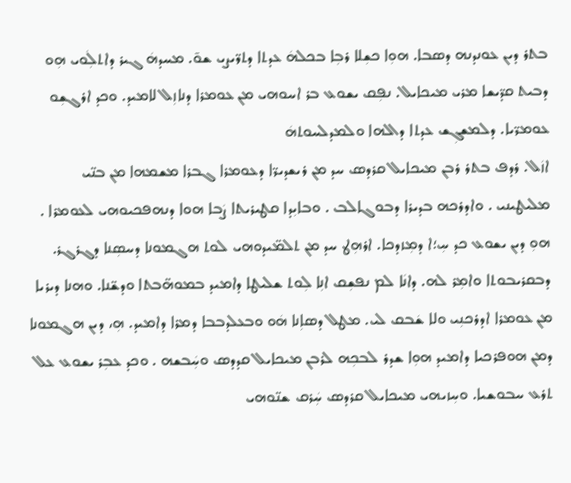ܒܬܪ ܕܝܢ ܥܘܢܕܢܗ ܕܣܒܐ. ܗܘܼܐ ܟܫܼܠܐ ܪܒܼܐ ܒܟܠܗܿ ܥܕܬܐ ܕܬܪ̈ܝܨܝ ܫܘ̄. ܡܚܕܗܿ ܓܝܪ ܕܐܬܠܲܘܝ ܗܼܘ ܕܒܝܬ ܩܕ̈ܝܫܐ ܡܪܝ ܡܝܟܐܝܠ. ܢܦܼܩ ܝܫܘܥ ܒܪ ܐܚܘܗܝ ܡܢ ܥܘܡܪܐ ܕܢܐܙܼܠ ܠܐܡܝܕ. ܘܟܕ ܐܪܓܫܼܘ ܥܘܡܪ̈ܝܐ. ܕܠܡܫܓܼܫ ܥܕܬܐ ܕܐܠܗܐ ܘܠܡܕܠܚܘܬܗܿ
ܐܙܿܠ. ܪܕܦ ܒܬܪ ܪܒܢ ܡܝܟܐܝܠ ܩܪܕܣ ܚܕ ܡܢ ܪܝܫܕܝܪ̈ܐ ܕܥܘܡܪܐ ܓܒܪܐ ܡܫܡܗܐ ܡܢ ܒܢ̈ܝ ܡܠܝܛܝܢܝ . ܘܐܕܪܟܗ ܒܕܝܪܐ ܕܒܘܓܐܠܒ . ܘܒܐܝܼܕܐ ܩܛܝܪܝܬܐ ܨܿܒܐ ܗܘܐ ܕܢܗܦܟܝܘܗܝ ܠܥܘܡܪܐ . ܗܘܼ ܕܝܢ ܝܫܘܥ ܟܕ ܚܼ؛ܐ ܕܡܼܙܕܟܐ. ܐܪܗܼܛ ܚܕ ܡܢ ܬܠܡ̈ܝܕܘܗܝ ܠܘܬ ܗܓܡܘܢܐ ܕܚܣܼܢܐ ܕܓܪܓܪ. ܕܒܩܪܝܒܘܬܐ ܘܐܡܼܪ ܠܗ. ܕܐܢܿܐ ܠܡ ܢܦܫܼܩ ܐܢܼܐ ܠܼܘܬ ܫܠܝܛܐ ܕܐܡܝܕ ܒܡܘܗ̈ܒܬܐ ܘܕܫ̈ܢܐ. ܘܗܢܐ ܕܝܪܝܐ ܡܢ ܥܘܡܪܐ ܐܕܪܟܢܼܝ ܘܠܐ ܫܿܒܩ ܠܝ. ܡܛܠ ܕܣܐܼܢܐ ܗܿܘ ܘܒܥܠܕܒܒܐ ܕܡܪܐ ܕܐܡܝܕ. ܗܼ، ܕܝܢ ܗܓܡܘܢܐ ܕܡܢ ܗܘܦܪܟܝܐ ܕܐܡܝܕ ܗܘܼܐ ܫܕܪ ܠܒܟܼܗ ܠܪܒܢ ܡܝܟܐܝܠ ܩܕܕܣ ܘܚܲܒܫܗ . ܘܟܕ ܥܒܼܪ ܝܫܘܥ ܥܠ ܬܪܥ ܚܒܘܫܝܐ. ܘܚܼܙܝܗܝ ܡܝܟܐܝܠ ܩܪܕܣ ܚܲܪܩ ܫܢ̈ܘܗܝ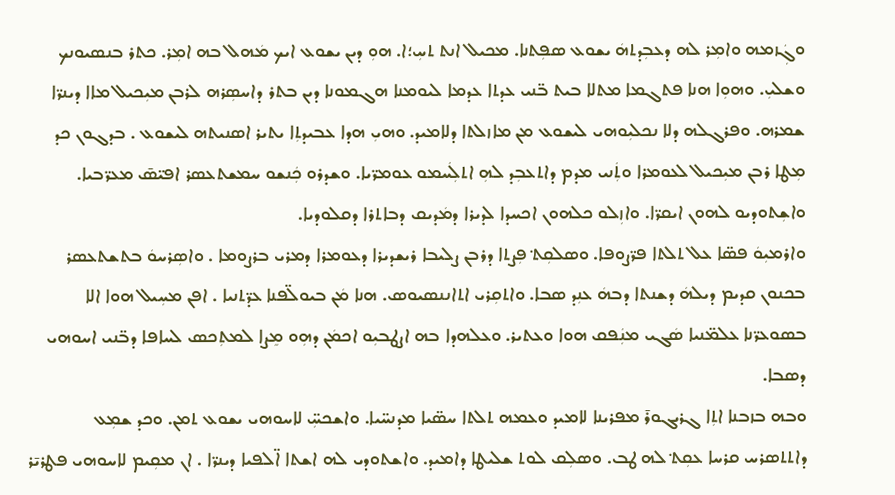ܘܓܲܙܡܗ ܘܐܡܼܪ ܠܗ ܕܥܒܼܕܬܗܿ ܝܫܘܥ ܣܦܼܬܢܐ. ܡܟܝܠ ܐܢܬ ܬܚܼ؛ܐ. ܗܘܼ ܕܝܢ ܝܫܘܥ ܐܝܟ ܡܿܗܠ ܒܗ ܐܡܼܪ. ܟܬܪ ܒܢܣܝܘܢܟ ܘܫܠܝܼ. ܘܗܘܼܐ ܗܢܐ ܦܬܓܡܐ ܡܬܠܐ ܒܝܬ ܒ̈ܢܝ ܥܕܬܐ ܥܕܡܐ ܠܝܘܡܢܐ ܗܓܡܘܢܐ ܕܝܢ ܒܬܪ ܕܐܚܣܼܪܗ ܠܪܒܢ ܡܝܼܟܝܠ ܡܐܐ ܕܝܢܪ̈ܐ ܫܡܪܗ. ܘܦܪܓܠܗ ܕܠܐ ܢܟܠܝܼܘܗܝ ܠܝܫܘܥ ܡܢ ܡܐܙܠܬܐ ܕܠܐܡܝܕ. ܘܗܝܼ ܗܕܐ ܥܒܝܕܬܼܐ ܝܬܝܪ ܐܣܢܝܬܗ ܠܝܫܘܥ . ܒܕܓܘܢ ܟܕ ܡܼܛܐ ܪܒܢ ܡܝܼܟܝܠ ܠܥܘܡܪܐ ܘܬܲܢܝ ܡܕܡ ܕܐܬܥܒܼܕ ܠܗܼ ܐܬܠܲܚܡܘ ܥܘܡܪ̈ܝܐ. ܘܫܕܪܘ ܟܲܢܫܘ ܚܡܫܬܥܣܪ ܐܦܝ̈ܣ̄ ܡܥܪ̈ܒܝܐ. ܘܐܫܼܬܘܕܝܘ ܠܗܘܢ ܐܝܩܪ̈ܐ. ܘܐܙܼܠܘ ܟܠܗܘܢ ܐܟܚܕܐ ܠܕܝܪܐ ܕܡܿܕܝܩ ܕܒܐܬܪܐ ܕܩܠܘܕܝܐ.
ܘܐܪܡܝܼܘܿ ܦܣ̈ܐ ܥܠ ܬܠܬܐ ܦܪ̈ܨܘܦܐ. ܘܣܠܩܼܬ݀ ܦܼܨܬܐ ܕܪܒܢ ܨܠܝܒܐ ܪܝܫܕܝܪܐ ܕܥܘܡܪܐ ܕܡܪܝ ܒܪܨܘܡܐ . ܘܐܣܼܪܚܘܿ ܒܬܫܬܥܣܪ ܒܟܢܘܢ ܩܕܝܡ ܕܝܠܗܿ ܕܫܢܬܐ ܕܒܗܿ ܥܢܼܕ ܣܒܐ. ܘܐܬܩܼܪܝ ܐܬܐܢܢܣܝܘܣ. ܗܢܐ ܡܿܢ ܒܝܘܠ̈ܦܢܐ ܥܕ̈ܬܢܝܐ . ܐܦܢ ܡܚܼܝܠ ܗܘܐ ܐܠܐ ܒܣܘܥܪ̈ܢܐ ܥܠܡ̈ܢܝܐ ܣܿܓܝ ܡܢܲܦܩ ܗܘܐ ܘܥܬܝܪ. ܘܥܠܗܕܐ ܒܗ ܐܨܛܒܝܼܘ ܐܟܡܿܢ ܕܗܼܘ ܡܸܨܐ ܠܡܬܼܟܣ ܠܚܐܦܐ ܕܒ̈ܢܝ ܐܚܘܗܝ ܕܣܒܐ.
ܘܒܗ ܒܙܒܢܐ ܐܬܼܐ ܓܪܝܓܘܪ̄ ܡܦܪܝܢܐ ܠܐܡܝܕ ܘܥܡܗ ܬܠܬܐ ܚܣ̈ܝܐ ܡܕܢܚ̈ܝܐ. ܘܐܫܟܚܼ̈ ܠܐܚܘܗܝ ܝܫܘܥ ܬܡܢ. ܘܟܕ ܫܡܼܥ ܕܐܬܬܣܪܚ ܩܪܚܐ ܥܩܼܬ݀ ܠܗ ܛܒ. ܘܣܠܼܩ ܠܘܬ ܫܠܝܛܐ ܕܐܡܝܕ. ܘܐܫܬܘܕܝ ܠܗ ܐܫܬܐ ܐ̈ܠܦܝܐ ܕܝܢܪ̈ܐ . ܐܢ ܡܩܼܝܡ ܠܐܚܘܗܝ ܦܛܪܝ̄ܪ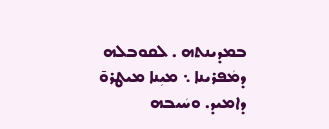ܒܡܕܝܢܬܗ . ܠܩܘܒܠܗ ܕܡܿܦܪܝܢܐ ܆ ܡܝܼܢܐ ܡܝܛܪܘ̄ ܕܐܡܝܕ. ܘܚܿܝܒܗ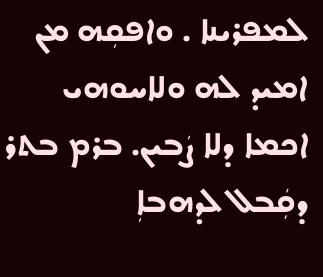ܠܡܦܪܝܢܐ . ܘܐܦܩܼܗ ܡܢ ܐܡܝܕ ܠܗ ܘܠܐܚܘܗܝ ܐܟܡܐ ܕܠܐ ܨܿܒܝܢ. ܒܪܡ ܒܬܪ ܕܩܲܒܠ ܠܕܗܒܐܼ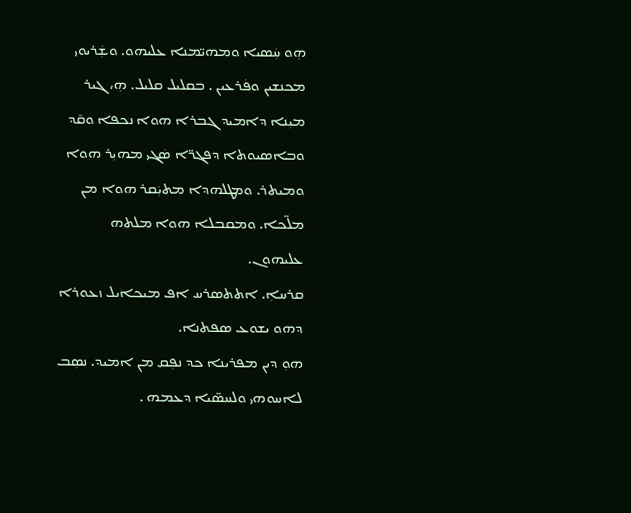ܗܼܘ ܚܲܣܝܐ ܘܡܗܝ̈ܡܢܐ ܥܠܝܗܘ. ܘܫܲܪܝܘܝ ܡܟܢܫܝܢ ܘܦܿܪܥܝܢ . ܒܩܠܝܠ ܩܠܝܠ. ܗܼ، ܓܝܪ ܡܝܼܢܐ ܕܐܡܝܕ ܓܒܪܐ ܗܘܐ ܢܟܦܐ ܘܩ̄ܕ ܘܒܐܣܝܘܬܐ ܕܦܓܪ̈ܐ ܣܿܓܝ ܡܗܝܼܪ ܗܘܐ ܘܡܝܬܪ. ܘܡܛܠܗܕܐ ܡܬܝܲܩܪ ܗܘܐ ܡܢ ܡܠ̈ܟܐ. ܘܡܩܒܠܐ ܗܘܐ ܡܠܬܗ ܥܠܝܗܘܢ.
ܩܪܚܐܼ. ܐܬܬܣܪܚ ܐܦ ܡܝܟܐܝܠ ܙܥܘܪܐ ܕܗܘ ܝܫܘܥ ܣܦܬܢܐ.
ܗܘܼ ܕܝܢ ܡܦܪܝܢܐ ܟܕ ܢܦܼܩ ܡܢ ܐܡܝܕ. ܢܣܼܒ ܠܐܚܘܗܝ ܘܠܚܣ̈ܝܐ ܕܥܡܗ .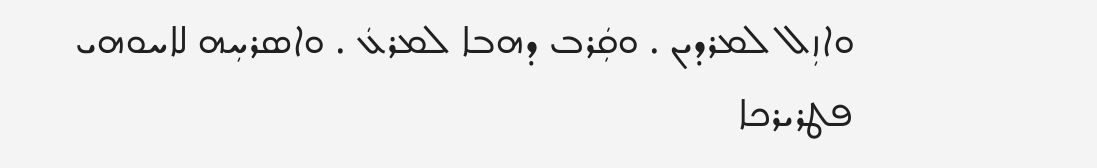ܘܐܙܼܠ ܠܡܪܕܝܢ . ܘܩܲܪܒ ܕܗܒܐ ܠܡܪܥܿ . ܘܐܣܪܚܼܗ ܠܐܚܘܗܝ ܦܛܪܝܪܟܐ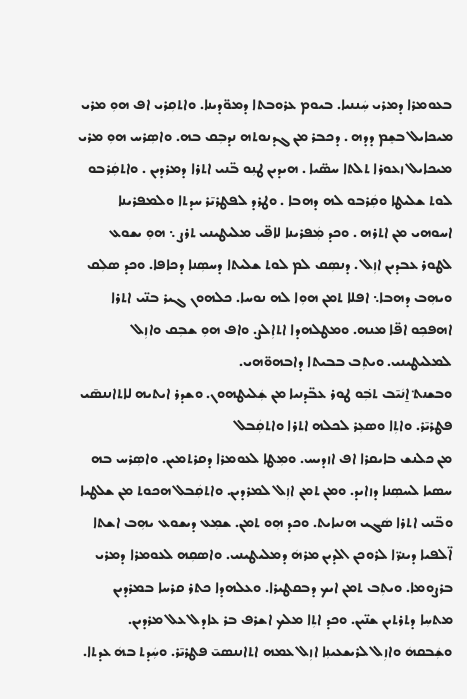ܒܥܘܡܪܐ ܕܡܪܝ ܚܲܢܢܝܐ. ܒܝܘܡ ܥܪܘܒܬܐ ܕܡܘ̈ܕܝܢܐ. ܘܐܬܩܼܪܝ ܐܦ ܗܘܼ ܡܪܝ ܡܝܟܐܝܠ ܒܫܸܡ ܕܕܗ . ܕܟܒܪ ܡܢ ܓܕܢܘܬܗ ܢܕܒܼܩ ܒܗ. ܘܐܣܼܪܚ ܗܘܼ ܡܪܝ ܡܝܟܐܝܠ ܙܥܘܪܐ ܬܠܬܐ ܚܣ̈ܝܐ . ܗܝܕܝܢ ܛܢܼܘ ܒ̈ܢܝ ܐܬܪܐ ܕܡܪܕܝܢ . ܘܐܬܩܲܪܒܘ ܠܘܬ ܫܠܝܛܐ ܘܩܲܪܒܘ ܠܗ ܕܗܒܐ . ܘܛܪܕ ܠܦܛܪܝ̄ܪ ܚܕܬܐ ܘܠܡܦܪܝܢܐ ܐܚܘܗܝ ܡܢ ܐܬܪܗ . ܘܟܕ ܡܲܦܪܝܢܐ ܠܐܦ̈ܝ ܡܠܝܛܝܢܝ ܬܪܨ ܆ ܗܘܼ ܝܫܘܥ ܠܛܘܪ ܥܒܕܝܢ ܐܙܼܠ . ܕܢܣܼܩ ܠܡ ܠܘܬ ܫܠܝܬܐ ܕܚܣܼܢܐ ܕܟܐܦܐ. ܘܟܕ ܣܠܼܩ ܘܝܗܼܒ ܕܗܒܐ܆ ܐܦܠܐ ܬܡܢ ܗܘܼܐ ܠܗ ܢܘܚܐ. ܟܠܗܘܢ ܓܝܪ ܒܢ̈ܝ ܐܬܪܐ ܐܗܦܟܼܘ ܐܦ̈ܐ ܡܢܗ. ܘܡܛܠܗܕܐ ܐܬܐܼܠܨ. ܘܐܦ ܗܘܼ ܫܒܼܩ ܘܐܙܼܠ ܠܡܠܝܛܝܢܝ. ܘܝܬܼܒ ܒܒܝܬܐ ܕܐܒܗܘ̈ܗܝ.
ܘܒܫܢܬ݀ ܐ̱ܢܿܝ̄ܒ ܬܒܼ݁ܘ ܛܘܪ ܥܒ̈ܕܢܝܐ ܡܢ ܫܲܠܝܛܗܘܢ. ܘܫܕܪ ܐܝܬܝܗ ܠܐܬܐܢܢܣ̄ܝ ܦܛܪܝ̄ܪ. ܘܐܬܼܐ ܘܣܥܼܪ ܠܟܠܗ ܐܬܪܐ ܘܐܬܩܲܒܠ
ܡܢ ܟܠܢܫ ܒܐܝܩܪܐ ܐܦ ܐܙܕܝܚ. ܘܡܼܛܐ ܠܥܘܡܪܐ ܕܩܪܬܡܝܢ. ܘܐܣܼܪܚ ܒܗ ܚܣܝܐ ܠܚܣܼܢܐ ܕܙܐܝܕ. ܘܡܢ ܬܡܢ ܐܙܼܠ ܠܡܪܕܝܢ. ܘܐܬܩܲܒܠ ܗܟܘܬ ܡܢ ܫܠܛܝܐ ܘܒ̈ܢܝ ܐܬܪܐ ܣܿܓܝ ܗܢܝܐܝܬ. ܘܟܕ ܗܼܘ ܬܡܢ. ܫܡܼܥ ܕܝܫܘܥ ܝܗܼܒ ܐܫܬܐ ܐ̈ܠܦܝܐ ܕܝܢܪ̈ܐ ܠܪܘܟܢ ܐܠܕܝܢ ܡܪܗܿ ܕܡܠܝܛܝܢܝ. ܘܐܣܩܼܗ ܠܥܘܡܪܐ ܕܡܪܝ ܒܪܨܘܡܐ. ܘܝܬܼܒ ܬܡܢ ܐܝܟ ܕܒܩܛܝܪܐ. ܘܥܠܗܕܐ ܟܬܪ ܩܪܚܐ ܒܡܪܕܝܢ ܡܬܚܼܐ ܕܬܪܬܝܢ ܫܢ̈ܝܢ. ܘܟܕ ܐܬܼܐ ܡܠܟ ܐܫܪܦ ܒܪ ܥܐܕܠ ܥܠ ܡܪܕܝܢ. ܘܫܲܒܩܗܿ ܘܐܙܼܠ ܠܪܝܫܥܝܢܼܐ ܐܙܼܠ ܥܡܗ ܐܬܐܢܢܣܝ̄ ܦܛܪܝ̄ܪ. ܘܚܲܕܬ ܒܗܿ ܥܕܬܐ.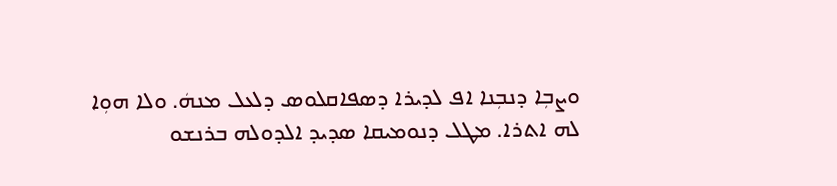ܘܨܒܼܐ ܕܢܒܼܢܐ ܐܦ ܠܕܝܪܐ ܕܣܦܐܩܠܘܣ ܕܠܥܠ ܡܢܗܿ. ܘܠܐ ܗܘܼܐ ܠܗ ܐܬܪܐ. ܡܛܠ ܕܢܘܡܝܩܐ ܣܕܝܕ ܐܠܕܘܠܗ ܒܪܢܫܘ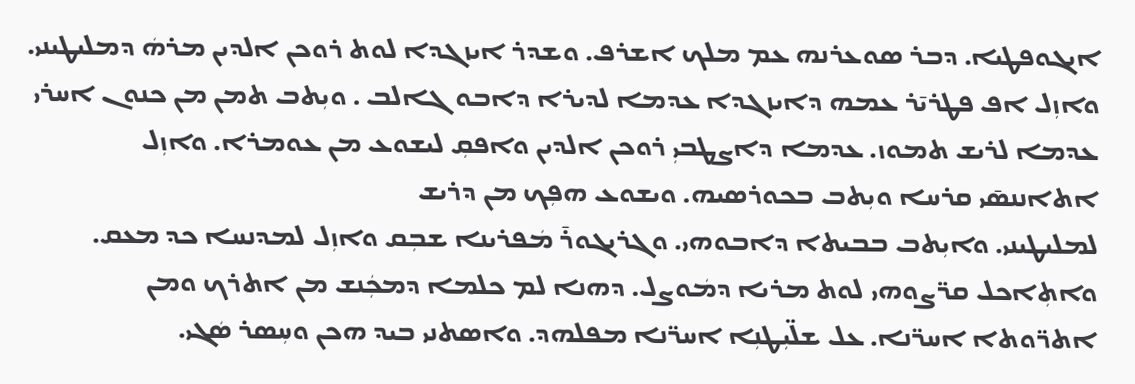ܐܝܓܘܦܛܝܐ. ܕܒܪ ܣܘܥܪܢܗ ܥܡ ܡܠܟ ܐܫܪܦ. ܘܫܕܪ ܐܝܙܓܕܐ ܠܘܬ ܪܘܟܢ ܐܠܕܝܢ ܡܪܗܿ ܕܡܠܝܛܝܢܝ. ܘܐܙܼܠ ܐܦ ܦܛܪܝ̄ܪ ܥܡܗ ܕܐܝܙܓܕܐ ܥܕܡܐ ܠܕܝܪܐ ܕܐܒܘ ܓܐܠܒ . ܘܝܼܬܒ ܬܡܢ ܡܢ ܟܢܘܢ ܐܚܪܝ ܥܕܡܐ ܠܪܝܫ ܬܡܘܙ. ܥܕܡܐ ܕܐܨܛܒܝܼ ܪܘܟܢ ܐܠܕܝܢ ܘܐܦܩܼ ܠܝܫܘܥ ܡܢ ܥܘܡܪܐ. ܘܐܙܼܠ ܐܬܐܢܢܣ̄ܝ ܩܪܚܐ ܘܝܼܬܒ ܒܟܘܪܣܝܗ. ܘܝܫܘܥ ܗܦܼܟ ܡܢ ܕܪܝܫ
ܠܡܠܝܛܝܢܝ. ܘܐܝܼܬܒ ܒܒܝܬܐ ܕܐܒܘܗܝ. ܘܓܪܝܓܘܪ̄ ܡܿܦܪܝܢܐ ܫܒܼܩ ܘܐܙܼܠ ܠܡܕܢܚܐ ܟܕ ܡܥܩ. ܘܐܬܼܐܟܠ ܩܪ̈ܨܘܗܝ ܠܘܬ ܡܪܝܐ ܕܡܿܘܨܠ. ܕܗܢܐ ܠܡ ܟܠܡܐ ܕܡܟܲܢܫ ܡܢ ܐܬܪܟ ܘܡܢ ܐܬܪ̈ܘܬܐ ܐܚܪ̈ܢܐ. ܥܠ ܫܠ̈ܝܼܛܢܼܐ ܐܚܪ̈ܢܐ ܡܦܠܗܕ. ܘܐܣܬܢܝ ܒܝܕ ܗܟܢ ܘܚܼܣܪ ܣܿܓܝ.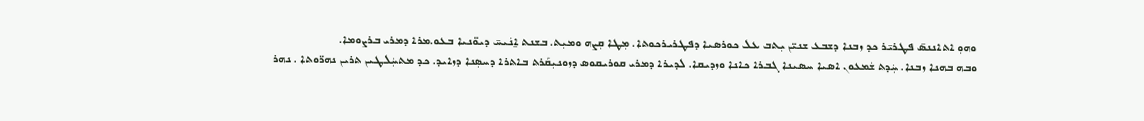ܘܗܘܼ ܐܬܐܢܢܣ̄ ܦܛܪܝ̄ܪ ܟܕ ܙܒܢܐ ܕܫܒܥ ܫܢܝ̈ܢ ܝܼܬܒ ܥܠ ܟܘܪܣܝܐ ܕܦܛܪܝܪܟܘܬܐ. ܡܼܛܐ ܩܼܨܗ ܘܡܝܼܬ. ܒܫܢܬ ܐ̱ܢܿܝܚ̄ ܕܝܘ̈ܢܝܐ ܒܥܘ.ܡܪܐ ܕܡܪܝ ܒܪܨܘܡܐ.
ܘܒܗ ܒܗܢܐ ܙܒܢܐ. ܚܲܕܬ ܫܿܡܥܘܢ ܐܣܝܐ ܚܣܝܢܐ ܓܒܪܐ ܟܐܢܐ ܘܙܕܝܩܐ. ܠܕܝܪܐ ܕܡܪܝ ܩܘܪܝܩܘܣ ܕܙܘܢܝܼܩܰܪܬ ܒܐܬܪܐ ܕܚܣܼܢܐ ܕܙܐܝܕ. ܟܕ ܡܬܚܲܠܛܝܢ ܬܪܝܢ ܢܗܪ̈ܘܬܐ . ܢܗܪ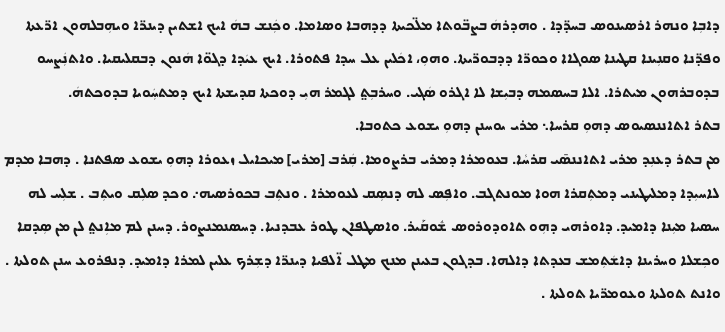ܕܐܒܼܐ ܘܢܗܪ ܐܪܣܝܢܘܣ ܒܚܕ̈ܕܐ . ܘܗܕܪܗܿ ܒܨܒ̈ܘܬܐ ܡܠ̈ܟܝܬܐ ܕܕܗܒܐ ܘܣܐܡܐ. ܘܟܲܢܫ ܒܗܿ ܐܝܟ ܐܫܬܝܢ ܕܝܢܪ̈ܐ ܘܝܗܼܒܠܗܘܢ ܐܪ̈ܥܬܐ ܘܦܕ̈ܢܐ ܘܩܢܼܝܢܐ ܩܛܝܢܐ ܣܘܓܐܐ ܘܟܘܪ̈ܐ ܕܕܒܘܪ̈ܝܬܐ. ܘܗܘܼ، ܐܟܿܠܝܢ ܥܠ ܚܕܐ ܦܬܘܪܐ. ܐܝܟ ܥܝܿܕܐ ܕܓܘ̈ܐ ܗܿܢܘܢ ܕܒܩܠܝܩܝܐ. ܘܐܬܢܲܨܚܘ ܒܕܘܒܪܗܘܢ ܡܝܬܪܐ. ܐܠܐ ܒܚܣܡܗ ܕܒܝܼܫܐ ܠܐ ܐܓܪܘ ܣܿܓܝ. ܘܚܪܒܼܬ݀ ܠܓܡܪ ܗܝܼ ܕܘܟܬܐ ܩܕܝܫܬܐ ܐܝܟ ܕܡܬܚܲܘܝܐ ܒܕܘܟܬܗܿ.
ܒܬܪ ܐܬܐܢܢܣܝܘܣ ܕܗܘܼ ܩܪܚܐ܆ ܡܪܝ ܝܘܚܢܢ ܕܗܘܼ ܝܫܘܥ ܟܬܘܒܐ.
ܡܢ ܒܬܪ ܕܥܢܼܕ ܡܪܝ ܐܬܐܢܢܣ̄ܝ ܩܪܚܵܐ. ܒܥܘܡܪܐ ܕܡܪܝ ܒܪܨܘܡܐ. ܩܲܪܒ [ܡܪܝ] ܡܝܟܐܝܠ ܙܥܘܪܐ ܕܗܘܼ ܝܫܘܥ ܣܦܬܢܐ . ܕܗܒܐ ܡܕܡ ܠܐܚܝܼܕܐ ܕܡܠܝܛܝܢܝ ܕܡܬܼܩܪܐ ܗܘܐ ܡܘܢܬܓܒ. ܘܐܦܼܣ ܠܗ ܕܢܣܼܩ ܠܥܘܡܪܐ . ܘܢܬܼܒ ܒܟܘܪܣܝܗ܇ ܘܟܕ ܣܠܼܩ ܘܝܬܼܒ . ܫܠܼܚ ܠܗ ܚܣܝܐ ܡܝܼܢܐ ܕܐܡܝܕ. ܕܐܘܪܗܝ ܕܗܼܘ ܬܐܘܕܘܪܘܣ ܫܽܘܩܰܝܪ. ܘܐܣܛܦܐܢ ܛܘܪ ܥܒܕܢܝܐ. ܕܚܣܢܡܢܨܘܪ. ܕܚܢܢ ܠܡ ܡܐܼܢܬ݀ ܠܢ ܡܢ ܣܼܕܩܐ ܘܟܼܫܠܐ ܘܚܪܝܢܐ ܕܐܫܿܬܼܡܫ ܒܥܕܬܐ ܕܐܠܗܐ. ܒܕܓܘܢ ܒܥܝܢܢ ܡܢܟ ܡܛܠ ܐ̈ܠܦܝܐ ܕܝܢܪ̈ܐ ܕܫܼܪܟ ܥܠܝܢ ܠܡܪܐ ܕܐܡܝܕ. ܕܢܦܪܘܥ ܚܢܢ ܬܘܠܬܐ . ܘܐܢܬ ܬܘܠܬܐ ܘܥܘܡܪ̈ܝܐ ܬܘܠܬܐ .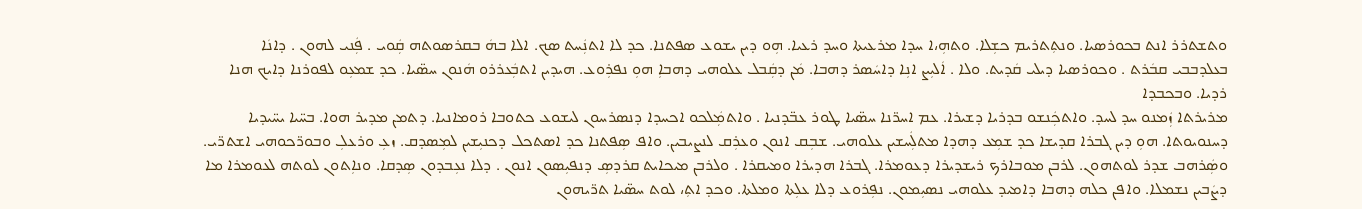ܘܬܫܬܪܪ ܐܢܬ ܒܟܘܪܣܝܐ. ܘܢܬܼܬܪܝܡ ܟܫܼܠܐ. ܘܬܗܼ،ܐ ܚܕܐ ܡܪܥܝܬܐ ܘܚܕ ܪܥܝܐ. ܗܼܘ ܕܝܢ ܝܫܘܥ ܣܦܬܢܐ. ܟܕ ܠܐ ܐܬܢܲܚܬ ܣܟ. ܐܠܐ ܒܗܿ ܒܩܪܣܘܬܗ ܩܲܘܝ . ܦܲܢܝ ܠܗܘܢ . ܕܐܢܿܐ ܒܥܠܕܒܒܝ ܩܒܿܪܬ . ܘܟܘܪܣܝܐ ܕܝܠܝ ܩܿܕܝܬ. ܘܠܐ . ܐܿܠܝܼܨ ܐܢܼܐ ܕܐܚܿܣܪ ܕܗܒܐ. ܡܿܢ ܕܩܲܒܠ ܥܠܘܗܝ ܕܗܒܐܼ ܗܘܼ ܢܦܪܼܘܥ. ܗܝܕܝܢ ܐܬܒܲܥܪܪܘ ܗܿܢܘܢ ܚܣ̈ܝܐ. ܟܕ ܫܡܥܼܘ ܠܦܘܪܢܐ ܕܐܝܟ ܗܢܐ ܪܕܝܐ. ܘܒܟܒܕܐ
ܡܪܝܪܬܐ ܙܲܡܢܘ ܚܕ ܠܚܕ. ܘܐܬܟܲܢܫܘ ܒܕܪܝܐ ܕܫܝܪܐ. ܥܡ ܐܚܪ̈ܢܐ ܚܣ̈ܝܐ ܛܘܪ ܥܒ̈ܕܢܝܐ . ܘܐܬܡܲܠܟܘ ܐܟܚܕܐ ܕܢܣܪܚܘܢ ܠܝܫܘܥ ܟܬܘܒܐ ܪܘܡܐܢܝܐ. ܕܬܡܢ ܡܕܝܪ ܗܘܐ. ܒܚ̈ܝܐ ܝܚ̈ܝܕܝܐ ܕܚܢܘܝܘܬܐ. ܗܘܼ ܕܝܢ ܓܒܪܐ ܩܕܝܫܐ ܟܕ ܫܡܼܥ ܕܗܕܐ ܡܬܠܲܚܫܝܢ ܥܠܘܗܝ. ܫܒܼܩ ܐܢܘܢ ܘܥܪܼܩ ܠܢܨܝܒܝܢ. ܘܐܦ ܣܼܦܬܢܐ ܟܕ ܐܣܬܟܠ ܕܟܢܝܼܫܝܢ ܠܡܼܣܕܩ. ܙܥܼ ܘܪܥܠܼ ܘܒܘܪ̈ܟܘܗܝ ܐܫܬܪ̈ܝ. ܘܣܲܪܗܒ ܫܕܪ ܠܘܬܗܘܢ. ܠܪܒܢ ܡܘܒܐܪܟ ܪܝܫܕܝܪܐ ܕܥܘܡܪܐ. ܓܒܪܐ ܗܕܝܪܐ ܘܡܝܩܪܐ . ܘܠܪܒܢ ܡܝܟܐܝܬ ܩܪܕܣܼ ܕܢܦܝܼܣܘܢ ܐܢܘܢ . ܕܠܐ ܢܥܼܒܕܘܢ ܣܼܕܩܐ. ܘܢܐܼܬܘܢ ܠܘܬܗ ܠܥܘܡܪܐ ܡܐ ܕܨܿܒܝܢ ܢܫܡܠܐ. ܘܐܦܢ ܟܠܗ ܕܗܒܐ ܕܐܡܝܕ ܥܠܘܗܝ ܢܣܝܼܡܘܢ. ܢܦܼܪܘܥ ܕܠܐ ܥܠܼܬܐ ܘܡܠܬܐ. ܘܟܕ ܐܬܼ، ܠܘܬ ܚܣ̈ܝܐ ܬܪ̈ܝܗܘܢ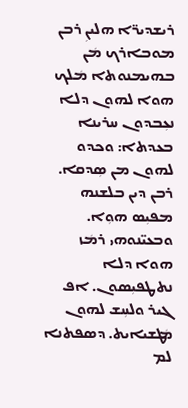ܪܝܫܕܝܪ̈ܐ ܗܠܝܢܼ ܪܒܢ ܡܘܒܐܪܟ ܡܿܢ ܒܗܝܡܢܘܬܐ ܡܿܠܟ ܗܘܐ ܠܗܘܢ ܕܠܐ ܢܥܼܒܕܘܢ ܚܪܝܢܐ ܒܥܕܬܐ: ܘܟܕܘ ܠܗܘܢ ܡܢ ܣܼܕܩܐ. ܪܒܢ ܕܝܢ ܒܠܫܢܗ ܡܦܝܼܣ ܗܘܼܐ. ܘܒܥܝ̈ܢܘܗܝ ܪܡܿܙ ܗܘܐ ܕܠܐ ܢܬܛܦܝܼܣܘܢ. ܐܦ ܓܝܪ ܘܠܚܼܫ ܠܗܘܢ ܡܿܛܫܝܐܝܬ. ܕܣܦܬܢܐ ܠܡ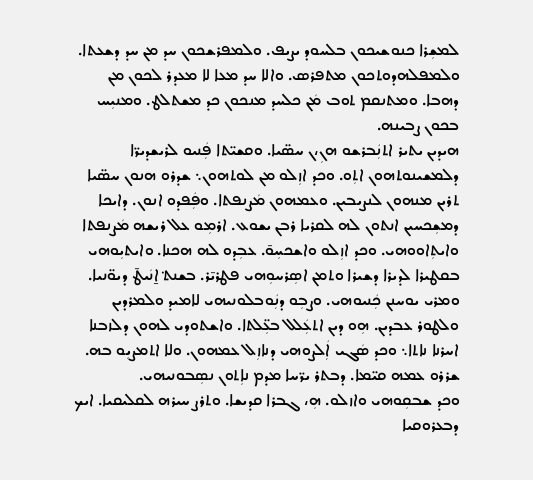ܠܡܫܼܪܐ ܟܢܘܫܝܟܘܢ ܒܠܚܘܕ ܝܨܝܦ. ܘܠܡܦܪܫܟܘܢ ܚܕ ܡܢ ܚܕ ܕܫܥܬܐ. ܘܠܡܦܠܗܕܘܬܟܘܢ ܡܬܦܪܣ. ܘܐܠܐ ܚܕ ܡܥܐ ܠܐ ܡܥܕܪ ܠܟܘܢ ܡܢ ܕܗܒܐ. ܘܡܬܢܩܡ ܬܘܒ ܡܿܢ ܟܠܚܕ ܡܢܟܘܢ ܟܕ ܡܫܬܠܛ. ܘܡܢܝܼܚ ܒܟܘܢ ܨܒܝܢܗ.
ܗܝܕܝܢ ܝܬܝܪ ܐܬܢܲܒܪܫܘ ܗܢܼ،ܢ ܚܣ̈ܝܐ. ܘܩܫܝ̈ܬܐ ܦܲܢܝܘ ܠܪܝܫܕܝܪ̈ܐ ܕܠܡܫܝܢܘܬܗܘܢ ܐܬܼܘ. ܘܟܕ ܐܙܼܠܘ ܡܢ ܠܘܬܗܘܢ܆ ܫܕܪܘ ܗܢܘܢ ܚܣ̈ܝܐ ܬܪܝܢ ܡܢܗܘܢ ܠܢܨܝܒܝܢ. ܘܥܡܗܘܢ ܡܿܨܢܦܬܐ. ܘܦܲܦܕܘ ܐܢܘܢ. ܕܐܝܟܐ ܕܡܫܼܟܚܝܢ ܐܢܬܘܢ ܠܗ ܠܩܪܝܐ ܪܒܢ ܝܫܘܥ. ܐܪܡܼܘ ܥܠ ܪܝܫܗ ܡܿܨܢܦܬܐ ܘܐܝܬܼܐܘܘܗܝ. ܘܟܕ ܐܙܼܠܘ ܘܐܫܟܚܼܘ̄. ܥܒܼܕܘ ܠܗ ܗܟܢܐ. ܘܐܝܬܝܼܘܗܝ ܒܩܛܝܪܐ ܠܕܝܪܐ ܕܫܝܪܐ ܘܬܡܢ ܐܣܼܪܚܘܼܗܝ ܦܛܪܝ̄ܪ. ܒܫܢܬ݀ ܐ̱ܢܿܝܛ̄ ܕܝܘ̈ܢܝܐ. ܘܡܪܝ ܝܘܚܢܢ ܟܲܢܝܘܗܝ. ܘܨܒܼܘ ܕܢܲܘܒܠܘܢܝܗܝ ܠܐܡܝܕ ܘܠܡܪܕܝܢ ܘܠܛܘܪ ܥܒܕܝܢ. ܗܼܘ ܕܝܢ ܐܬܥܲܠܠ ܒܥܼ̈ܠܬܐ. ܘܐܫܬܘܕܝ ܠܗܘܢ ܕܠܙܒܢܐ ܐܚܪܢܐ ܢܐܬܐ܆ ܘܟܕ ܣܿܓܝ ܐܲܠܨܘܗܝ ܕܢܐܙܼܠ ܥܡܗܘܢ. ܘܠܐ ܐܬܡܨܝܼܘ ܒܗ. ܫܪܪܘ ܥܡܗ ܩܝ̈ܡܐ. ܕܒܬܪ ܝܪ̈ܚܐ ܡܕܡ ܢܐܼܬܘܢ ܢܣܼܒܘܢܝܗܝ.
ܘܟܕ ܫܒܩܼܘܗܝ ܘܐܙܠܘ. ܗܼ، ܓܒܪܐ ܩܕܝܫܐ. ܘܬܪܨ ܚܝܪܗ ܠܩܠܝܩܝܐ. ܐܝܟ ܕܒܥܪܘܩܝܐ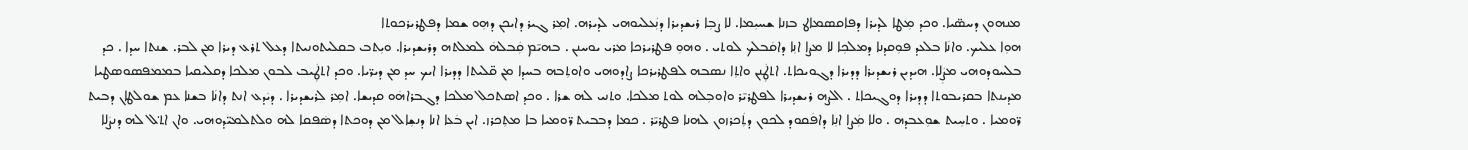ܡܢܗܘܢ ܕܚܣ̈ܝܐ. ܘܟܕ ܡܼܛܐ ܠܕܝܪܐ ܕܦܐܩܣܡܐܛ ܒܙܢܐ ܫܚܝܼܡܐ. ܠܐ ܨܒܼܐ ܪܝܫܕܝܪܐ ܕܢܲܥܠܝܘܗܝ ܠܕܝܪܗ. ܐܡܼܪ ܓܝܪ ܕܐܝܟܢ ܕܗܼܘ ܫܡܐ ܕܦܛܪܝܪܟܘܬܐ
ܗܘܼܐ ܥܠܝܟ. ܘܐܢܿܐ ܒܠܥܕ ܦܘܼܩܕܢܐ ܕܡܠܟܼܐ ܠܐ ܡܨܐ ܐܢܼܐ ܕܐܩܿܒܠܟ ܠܘܬܝ . ܘܗܘܼ ܦܛܪܝܪܟܐ ܡܪܝ ܝܘܚܢܢ . ܒܗܝ̄ܡ ܩܲܒܠܗܿ ܠܡܠܬܗ ܕܪܝܫܕܝܪܐ. ܘܝܼܬܒ ܒܩܠܝܬܘܢܝܬܐ ܕܥܠ ܬܪܥ ܕܝܪܐ ܡܢ ܠܒܪ. ܫܢܬܐ ܚܕܐ . ܟܕ ܒܠܚܘܕܘܗܝ ܡܨܲܠܐ. ܗܝܕܝܢ ܪܝܫܕܝܪܐ ܕܕܝܪܐ ܕܓܘܝܟܐܬ. ܐܬܛܲܢܢ ܘܐܬܼܐ ܢܣܒܗ ܠܦܛܪܝܪܟܐ ܨܐܕܘܗܝ ܘܐܘܬܼܒܗ ܒܚܕܐ ܡܢ ܩ̈ܠܝܬܐ ܕܕܝܪܐ ܐܝܟ ܚܕ ܡܢ ܕܝܪ̈ܝܐ. ܘܟܕ ܐܬܛܲܝܒ ܠܒܘܢ ܡܠܟܐ ܕܩܠܝܩܝܐ ܒܡܡܦܣܘܣܛܝܐ ܡܕܝܢܬܐ ܒܩܪܝܒܘܬܐ ܕܕܝܪܐ ܕܘܓܝܟܐܬ . ܐܠܨܗ ܪܝܫܕܝܪܐ ܠܦܛܪܝ̄ܪ ܘܐܘܒܼܠܗ ܠܘܬ ܡܠܟܐ. ܘܬܢܝ ܠܗ ܫܪܐ . ܘܟܕ ܐܣܬܟܠ ܡܠܟܐ ܕܓܒܪܐܗܿܘ ܩܕܝܫܐ. ܐܡܼܪ ܠܪܝܫܕܝܪܐ . ܕܝܿܕܥ ܐܢܬ ܕܐܢܿܐ ܒܫܢܐ ܥܡ ܫܘܠܛܐܢ ܕܒܝܬ ܪ̈ܘܡܝܐ . ܘܬܚܼܝܬ ܫܘܼܥܒܕܗ . ܘܠܐ ܡܲܨܐ ܐܢܼܐ ܕܐܦܿܩܘܕ ܠܟܘܢ ܕܬܲܟܪܙܘܢ ܠܗܢܐ ܦܛܪܝ̄ܪ . ܟܡܐ ܕܒܒܝܬ ܪ̈ܘܡܝܐ ܒܐ ܡܬܼܟܪܙ. ܐܝܢ ܒܿܥܐ ܐܢܐ ܕܢܫܼܐܠ ܡܢ ܕܘܟܬܐ ܕܣܿܦܩܐ ܠܗ ܘܠܬܠܡܝ̈ܕܘܗܝ. ܘܐܢ ܐܬ݀ܠ ܠܗ ܕܢܨܿܠܐ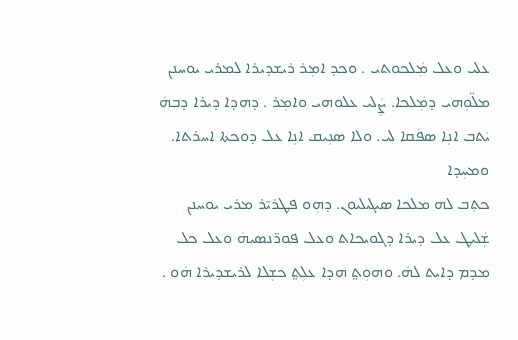ܥܠܝ ܘܥܠ ܡܲܠܟܘܬܝ . ܘܟܕ ܐܡܼܪ ܪܝܫܕܝܪܐ ܠܡܪܝ ܝܘܚܢܢ ܡܠ̈ܘܼܗܝ ܕܡܲܠܟܐ. ܨܲܠܝ ܥܠܘܗܝ ܘܐܡܼܪ . ܕܗܕܐ ܕܝܪܐ ܕܒܗܿ ܝܿܬܒ ܐܢܼܐ ܣܦܿܩܐ ܠܝ. ܘܠܐ ܣܢܼܝܩ ܐܢܼܐ ܥܠ ܕܘܟܬܐ ܐܚܪܬܐ. ܘܡܚܼܕܐ
ܟܬܼܒ ܠܗ ܡܠܟܐ ܣܝܓܝܠܝܘܢ. ܕܗܼܘ ܦܛܪܝ̄ܪ ܡܪܝ ܝܘܚܢܢ ܫܲܠܝܛ ܥܠ ܕܝܪܐ ܕܓܘܝܟܐܬ ܘܥܠ ܦܘܪ̈ܢܣܝܗܿ ܘܥܠ ܟܠ ܡܕܡ ܕܐܝܬ ܠܗܿ. ܘܗܘܼܬ݀ ܗܕܐ ܥܠܼܬ݀ ܟܫܼܠܐ ܠܪܝܫܕܝܪܐ ܗܿܘ .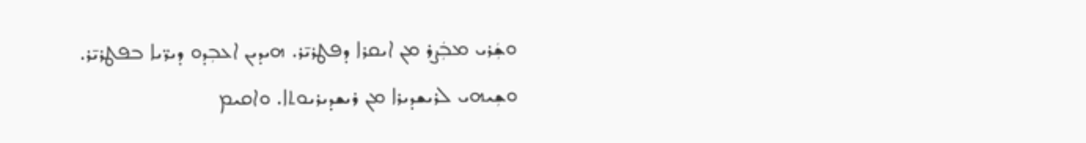ܘܫܲܪܝ ܡܒܲܨܪ ܡܢ ܐܝܩܪܐ ܕܦܛܪܝ̄ܪ. ܗܝܕܝܢ ܐܥܒܼܕܘ ܕܝܪ̈ܝܐ ܒܦܛܪܝ̄ܪ. ܘܫܼܝܗܝ ܠܪܝܫܕܝܪܐ ܡܢ ܪܝܫܕܝܪܝܘܬܐ. ܘܐܩܝܡ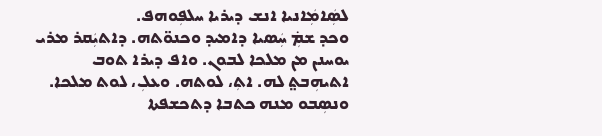ܠܣܲܐܡܲܐܢܝܐ ܐܢܫ ܕܝܪܝܐ ܚܠܦܼܘܗܦ.
ܘܟܕ ܫܡܼ݁ ܚܲܣܝܐ ܕܐܡܝܕ ܘܟܢܘ̈ܬܗ. ܕܐܬܝܲܩܪ ܡܪܝ ܝܘܚܢܢ ܡܢ ܡܠܟܐ ܠܒܘܢ. ܘܐܦ ܕܝܪܐ ܬܘܒ ܐܬܝܗܼܒܬ݀ ܠܗ. ܐܬܼ، ܠܘܬܗ. ܘܥܠܼ، ܠܘܬ ܡܠܟܐ. ܘܢܣܼܒܘ ܡܢܗ ܟܬܒܐ ܕܬܟܫܦܬܐ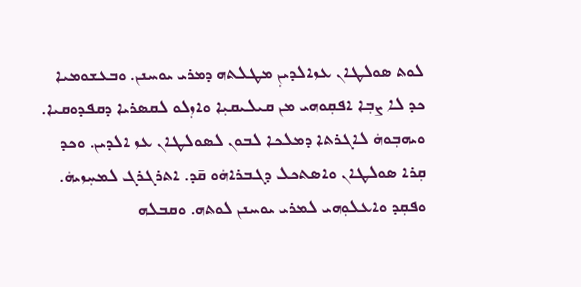ܠܘܬ ܣܘܠܛܐܢ ܥܙܐܠܕܝܢܼ ܡܛܠܬܗ ܕܡܪܝ ܝܘܚܢܢ. ܘܒܥܫܘܡܝܐ ܟܕ ܠܐ ܨܒܼܐ ܐܦܩܼܘܗܝ ܡܢ ܩܝܠܝܩܝܼܐ ܘܐܙܼܠܘ ܠܩܣܪܝܐ ܕܩܦܕܘܩܝܐ. ܘܝܗܒܼܘܗܿ ܠܐܓܪܬܐ ܕܡܠܟܐ ܠܒܘܢ ܠܣܘܠܛܐܢ ܥܙ ܐܠܕܝܢ. ܘܟܕ ܩܼܪܐ ܣܘܠܛܐܢ ܘܐܣܬܟܠ ܕܓܒܪܐܗܿܘ ܩ̄ܕ. ܐܬܪܓܪܓ ܠܡܚܼܙܝܗܿ. ܘܦܩܼܕ ܘܐܥܠܘܼܗܝ ܠܡܪܝ ܝܘܚܢܢ ܠܘܬܗ. ܘܩܒܠܗ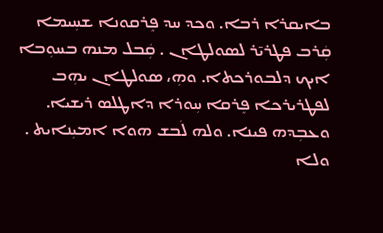ܒܐܝܩܪܐ ܪܒܐ. ܘܟܕ ܚܕ ܦܸܪܩܘܢܐ ܫܚܼܝܡܐ ܩܲܪܒ ܦܛܪܝ̄ܪ ܠܣܘܠܛܐܢ . ܩܲܒܠ ܡܢܗ ܒܚܘܼܒܐ ܐܝܟ ܕܠܒܘܪܟܬܐ. ܘܗܼ، ܣܘܠܛܐܢ ܝܗܼܒ ܠܦܛܪܝܪܟܐ ܦܸܪܩܐ ܚܼܘܪܐ ܕܐܛܠܣ ܪܝܫܝܐ. ܘܥܒܼܕܗ ܦܝܢܐ. ܘܠܗ ܠܿܒܫ ܗܘܐ ܐܡܝܼܢܐܝܬ . ܘܠܐ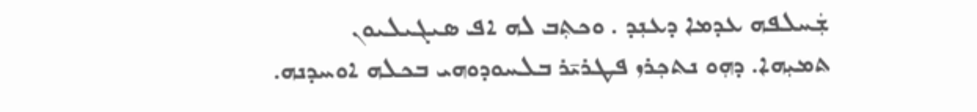ܫܲܚܠܦܗ ܥܕܡܐ ܕܥܢܼܕ . ܘܟܬܼܒ ܠܗ ܐܦ ܣܝܓܝܠܝܘܢ
ܬܡܝܼܗܐ. ܕܗܼܘ ܢܬܟܼܪܙ ܦܛܪܝ̄ܪ ܒܠܚܘܕܘܗܝ ܒܟܠܗ ܐܘܚܕܢܗ.